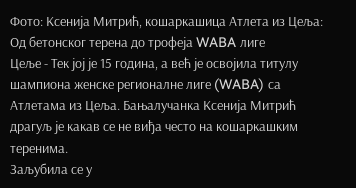Фото: Ксенија Митрић, кошаркашица Атлета из Цеља: Од бетонског терена до трофеја WABA лиге
Цеље - Тек јој је 15 година, а већ је освојила титулу шампиона женске регионалне лиге (WABA) са Атлетама из Цеља. Бањалучанка Ксенија Митрић драгуљ је какав се не виђа често на кошаркашким теренима.
Заљубила се у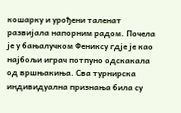кошарку и урођени таленат развијала напорним радом. Почела је у бањалучком Фениксу гдје је као најбољи играч потпуно одскакала од вршњакиња. Сва турнирска индивидуална признања била су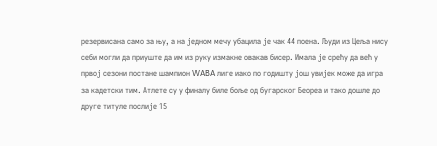резервисана само за њу, а на једном мечу убацила је чак 44 поена. Људи из Цеља нису себи могли да приуште да им из руку измакне овакав бисер. Имала је срећу да већ у првој сезони постане шампион WABA лиге иако по годишту још увијек може да игра за кадетски тим. Атлете су у финалу биле боље од бугарског Беореа и тако дошле до друге титуле послије 15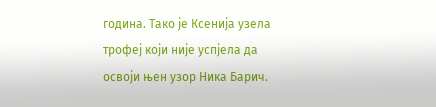година. Тако је Ксенија узела трофеј који није успјела да освоји њен узор Ника Барич.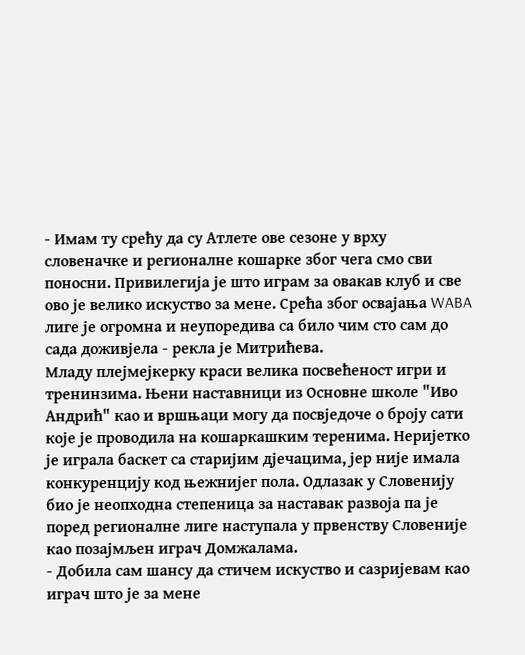- Имам ту срећу да су Атлете ове сезоне у врху словеначке и регионалне кошарке због чега смо сви поносни. Привилегија је што играм за овакав клуб и све ово је велико искуство за мене. Срећа због освајања WABA лиге је огромна и неупоредива са било чим сто сам до сада доживјела - рекла је Митрићева.
Младу плејмејкерку краси велика посвећеност игри и тренинзима. Њени наставници из Основне школе "Иво Андрић" као и вршњаци могу да посвједоче о броју сати које је проводила на кошаркашким теренима. Неријетко је играла баскет са старијим дјечацима, јер није имала конкуренцију код њежнијег пола. Одлазак у Словенију био је неопходна степеница за наставак развоја па је поред регионалне лиге наступала у првенству Словеније као позајмљен играч Домжалама.
- Добила сам шансу да стичем искуство и сазријевам као играч што је за мене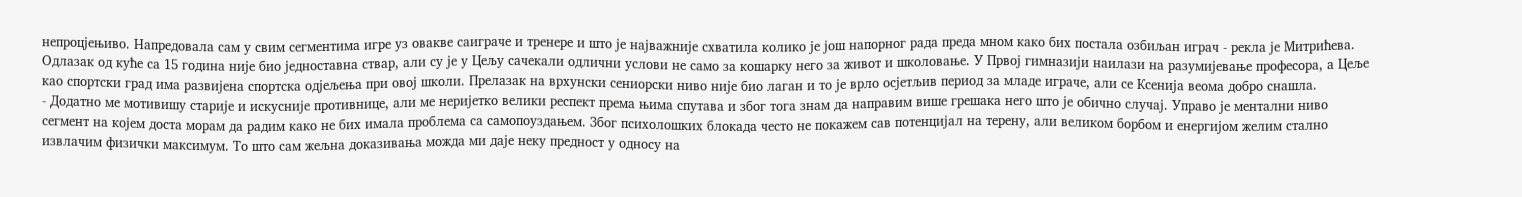непроцјењиво. Напредовала сам у свим сегментима игре уз овакве саиграче и тренере и што је најважније схватила колико је још напорног рада преда мном како бих постала озбиљан играч - рекла је Митрићева.
Одлазак од куће са 15 година није био једноставна ствар, али су је у Цељу сачекали одлични услови не само за кошарку него за живот и школовање. У Првој гимназији наилази на разумијевање професора, а Цеље као спортски град има развијена спортска одјељења при овој школи. Прелазак на врхунски сениорски ниво није био лаган и то је врло осјетљив период за младе играче, али се Ксенија веома добро снашла.
- Додатно ме мотивишу старије и искусније противнице, али ме неријетко велики респект према њима спутава и због тога знам да направим више грешака него што је обично случај. Управо је ментални ниво сегмент на којем доста морам да радим како не бих имала проблема са самопоуздањем. Због психолошких блокада често не покажем сав потенцијал на терену, али великом борбом и енергијом желим стално извлачим физички максимум. То што сам жељна доказивања можда ми даје неку предност у односу на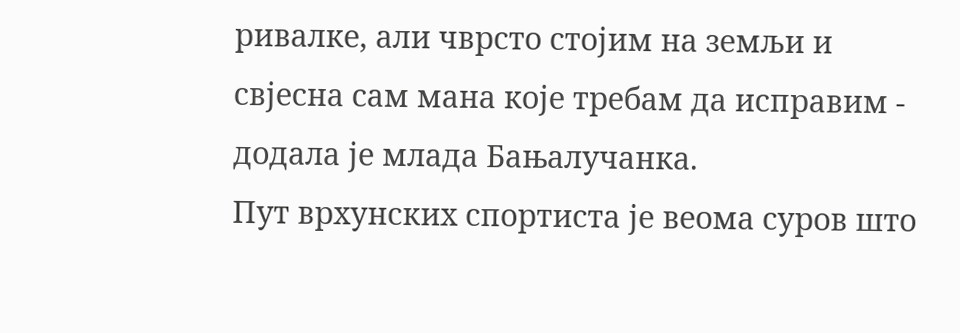ривалке, али чврсто стојим на земљи и свјесна сам мана које требам да исправим - додала је млада Бањалучанка.
Пут врхунских спортиста је веома суров што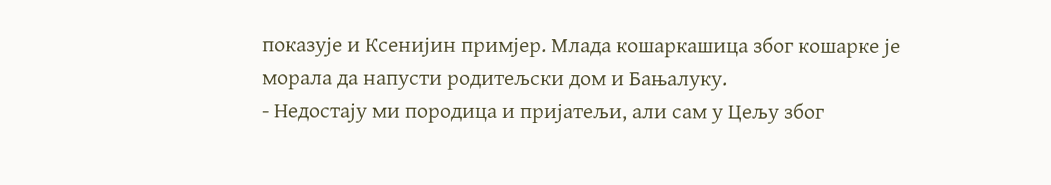показује и Ксенијин примјер. Млада кошаркашица због кошарке је морала да напусти родитељски дом и Бањалуку.
- Недостају ми породица и пријатељи, али сам у Цељу због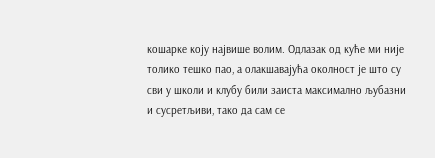кошарке коју највише волим. Одлазак од куће ми није толико тешко пао, а олакшавајућа околност је што су сви у школи и клубу били заиста максимално љубазни и сусретљиви, тако да сам се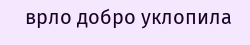врло добро уклопила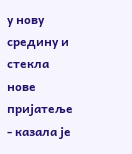у нову средину и стекла нове пријатеље - казала је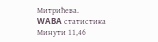Митрићева.
WABA статистика
Минути 11,46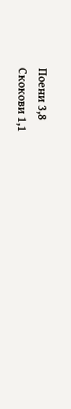Поени 3,8
Скокови 1,1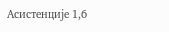Асистенције 1,6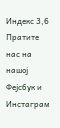Индекс 3,6
Пратите нас на нашој Фејсбук и Инстаграм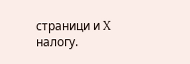страници и X налогу.